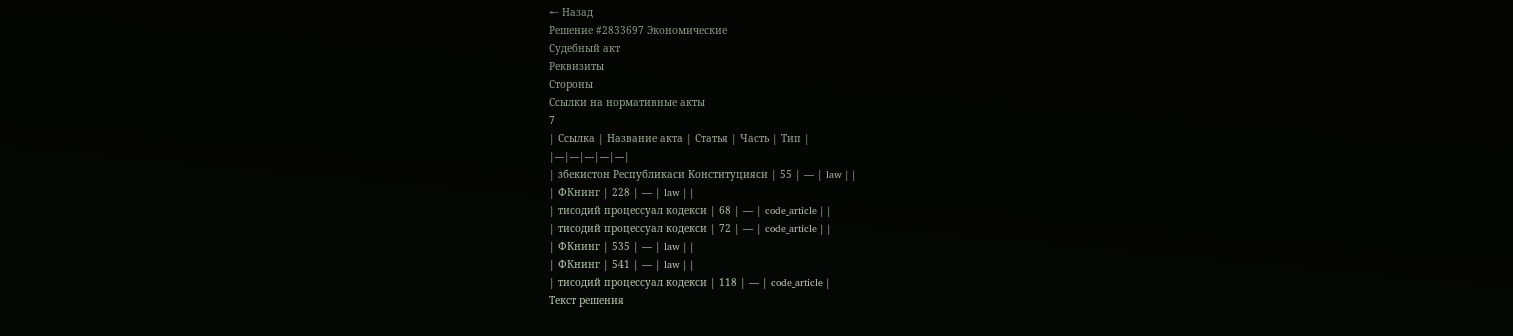← Назад
Решение #2833697 Экономические
Судебный акт
Реквизиты
Стороны
Ссылки на нормативные акты
7
| Ссылка | Название акта | Статья | Часть | Тип |
|---|---|---|---|---|
| збекистон Республикаси Конституцияси | 55 | — | law | |
| ФКнинг | 228 | — | law | |
| тисодий процессуал кодекси | 68 | — | code_article | |
| тисодий процессуал кодекси | 72 | — | code_article | |
| ФКнинг | 535 | — | law | |
| ФКнинг | 541 | — | law | |
| тисодий процессуал кодекси | 118 | — | code_article |
Текст решения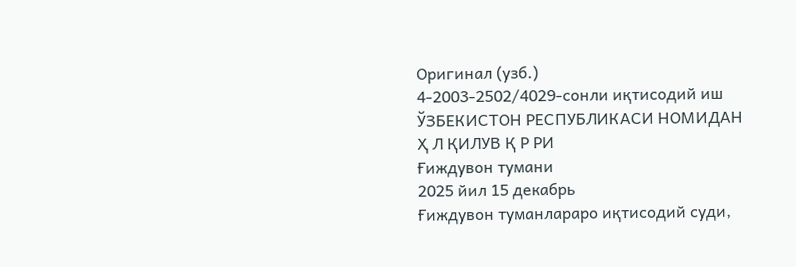Оригинал (узб.)
4-2003-2502/4029-сонли иқтисодий иш
ЎЗБЕКИСТОН РЕСПУБЛИКАСИ НОМИДАН
Ҳ Л ҚИЛУВ Қ Р РИ
Ғиждувон тумани
2025 йил 15 декабрь
Ғиждувон туманлараро иқтисодий суди,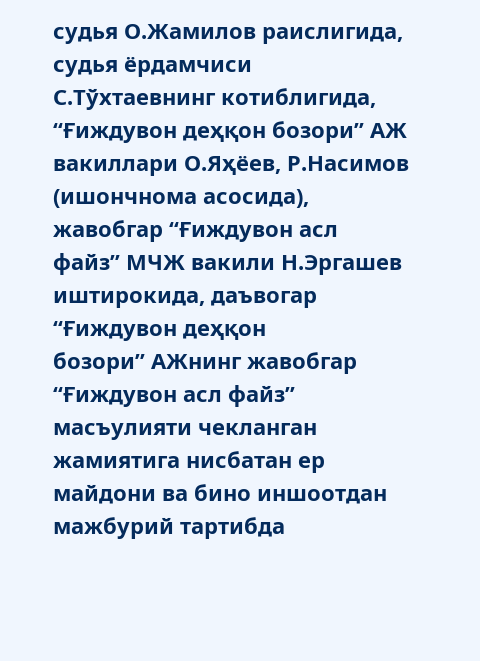судья О.Жамилов раислигида,
судья ёрдамчиси С.Тўхтаевнинг котиблигида, “Ғиждувон деҳқон бозори” АЖ
вакиллари О.Яҳёев, Р.Насимов (ишончнома асосида), жавобгар “Ғиждувон асл
файз” МЧЖ вакили Н.Эргашев иштирокида, даъвогар “Ғиждувон деҳқон
бозори” АЖнинг жавобгар “Ғиждувон асл файз” масъулияти чекланган
жамиятига нисбатан ер майдони ва бино иншоотдан мажбурий тартибда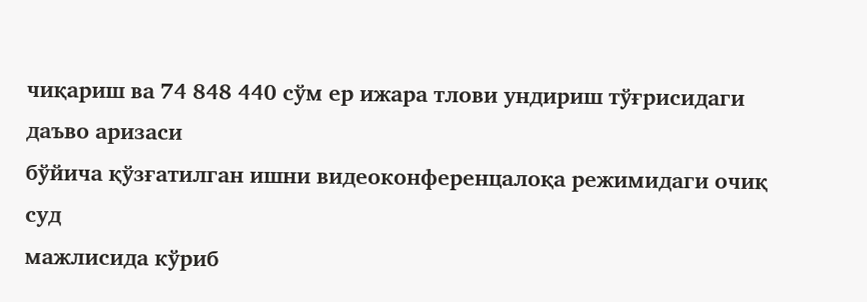чиқариш ва 74 848 440 сўм ер ижара тлови ундириш тўғрисидаги даъво аризаси
бўйича қўзғатилган ишни видеоконференцалоқа режимидаги очиқ суд
мажлисида кўриб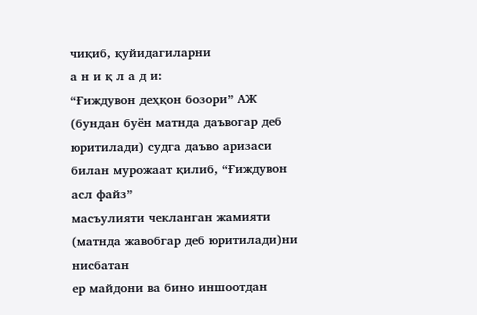чиқиб, қуйидагиларни
а н и қ л а д и:
“Ғиждувон деҳқон бозори” АЖ (бундан буён матнда даъвогар деб
юритилади) судга даъво аризаси билан мурожаат қилиб, “Ғиждувон асл файз”
масъулияти чекланган жамияти (матнда жавобгар деб юритилади)ни нисбатан
ер майдони ва бино иншоотдан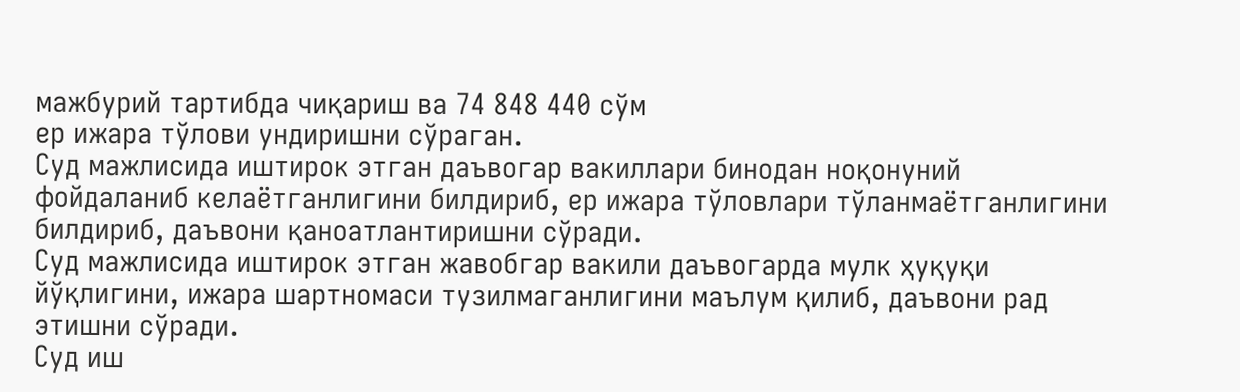мажбурий тартибда чиқариш ва 74 848 440 сўм
ер ижара тўлови ундиришни сўраган.
Суд мажлисида иштирок этган даъвогар вакиллари бинодан ноқонуний
фойдаланиб келаётганлигини билдириб, ер ижара тўловлари тўланмаётганлигини билдириб, даъвони қаноатлантиришни сўради.
Суд мажлисида иштирок этган жавобгар вакили даъвогарда мулк ҳуқуқи
йўқлигини, ижара шартномаси тузилмаганлигини маълум қилиб, даъвони рад
этишни сўради.
Суд иш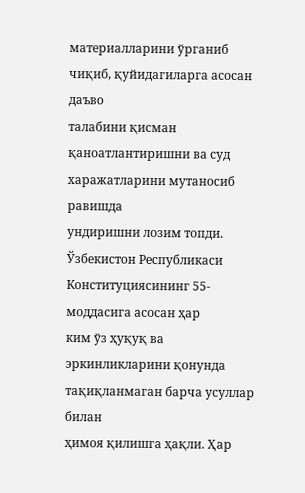материалларини ўрганиб чиқиб, қуйидагиларга асосан даъво
талабини қисман қаноатлантиришни ва суд харажатларини мутаносиб равишда
ундиришни лозим топди.
Ўзбекистон Республикаси Конституциясининг 55-моддасига асосан ҳар
ким ўз ҳуқуқ ва эркинликларини қонунда тақиқланмаган барча усуллар билан
ҳимоя қилишга ҳақли. Ҳар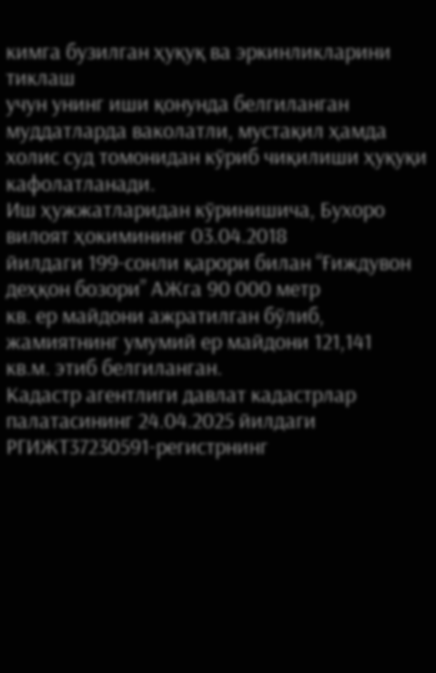кимга бузилган ҳуқуқ ва эркинликларини тиклаш
учун унинг иши қонунда белгиланган муддатларда ваколатли, мустақил ҳамда
холис суд томонидан кўриб чиқилиши ҳуқуқи кафолатланади.
Иш ҳужжатларидан кўринишича, Бухоро вилоят ҳокимининг 03.04.2018
йилдаги 199-сонли қарори билан “Ғиждувон деҳқон бозори” АЖга 90 000 метр
кв. ер майдони ажратилган бўлиб, жамиятнинг умумий ер майдони 121,141
кв.м. этиб белгиланган.
Кадастр агентлиги давлат кадастрлар палатасининг 24.04.2025 йилдаги РГИЖТ37230591-регистрнинг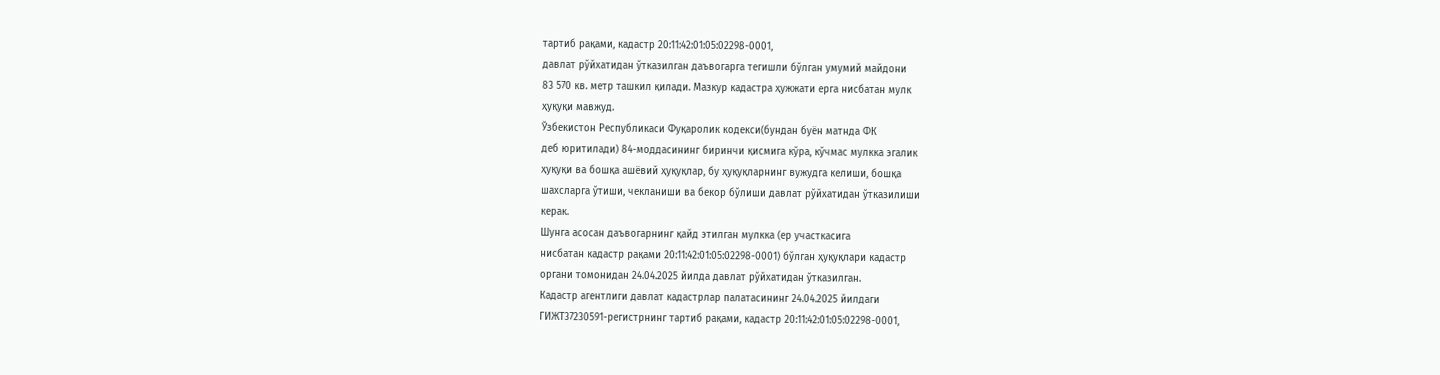тартиб рақами, кадастр 20:11:42:01:05:02298-0001,
давлат рўйхатидан ўтказилган даъвогарга тегишли бўлган умумий майдони
83 570 кв. метр ташкил қилади. Мазкур кадастра ҳужжати ерга нисбатан мулк
ҳуқуқи мавжуд.
Ўзбекистон Республикаси Фуқаролик кодекси(бундан буён матнда ФК
деб юритилади) 84-моддасининг биринчи қисмига кўра, кўчмас мулкка эгалик
ҳуқуқи ва бошқа ашёвий ҳуқуқлар, бу ҳуқуқларнинг вужудга келиши, бошқа
шахсларга ўтиши, чекланиши ва бекор бўлиши давлат рўйхатидан ўтказилиши
керак.
Шунга асосан даъвогарнинг қайд этилган мулкка (ер участкасига
нисбатан кадастр рақами 20:11:42:01:05:02298-0001) бўлган ҳуқуқлари кадастр
органи томонидан 24.04.2025 йилда давлат рўйхатидан ўтказилган.
Кадастр агентлиги давлат кадастрлар палатасининг 24.04.2025 йилдаги
ГИЖТ37230591-регистрнинг тартиб рақами, кадастр 20:11:42:01:05:02298-0001,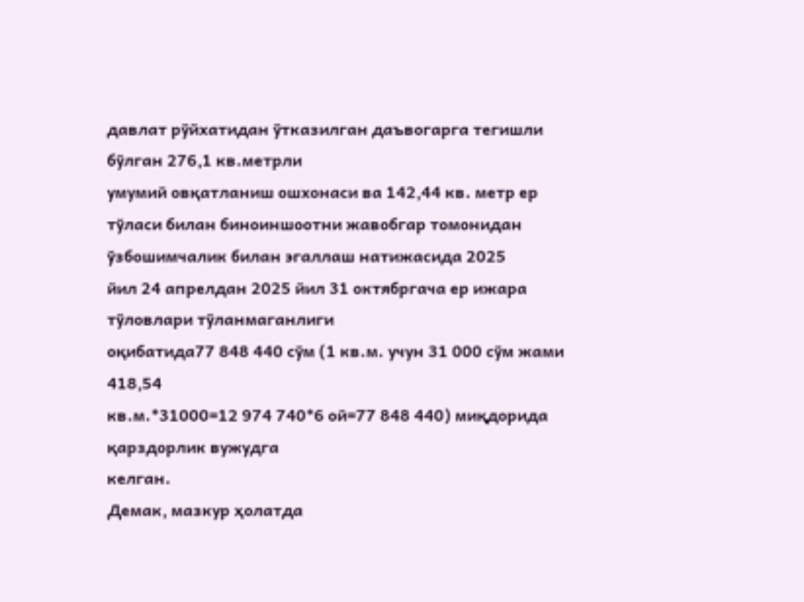давлат рўйхатидан ўтказилган даъвогарга тегишли бўлган 276,1 кв.метрли
умумий овқатланиш ошхонаси ва 142,44 кв. метр ер тўласи билан биноиншоотни жавобгар томонидан ўзбошимчалик билан эгаллаш натижасида 2025
йил 24 апрелдан 2025 йил 31 октябргача ер ижара тўловлари тўланмаганлиги
оқибатида77 848 440 сўм (1 кв.м. учун 31 000 сўм жами 418,54
кв.м.*31000=12 974 740*6 ой=77 848 440) миқдорида қарздорлик вужудга
келган.
Демак, мазкур ҳолатда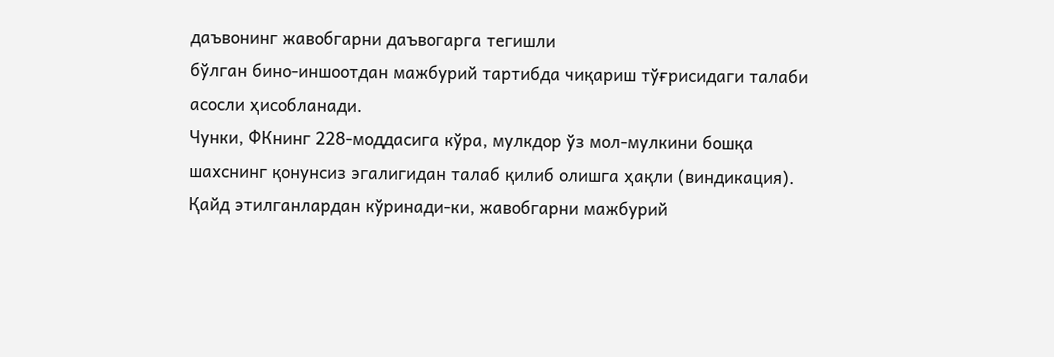даъвонинг жавобгарни даъвогарга тегишли
бўлган бино-иншоотдан мажбурий тартибда чиқариш тўғрисидаги талаби
асосли ҳисобланади.
Чунки, ФКнинг 228-моддасига кўра, мулкдор ўз мол-мулкини бошқа
шахснинг қонунсиз эгалигидан талаб қилиб олишга ҳақли (виндикация).
Қайд этилганлардан кўринади-ки, жавобгарни мажбурий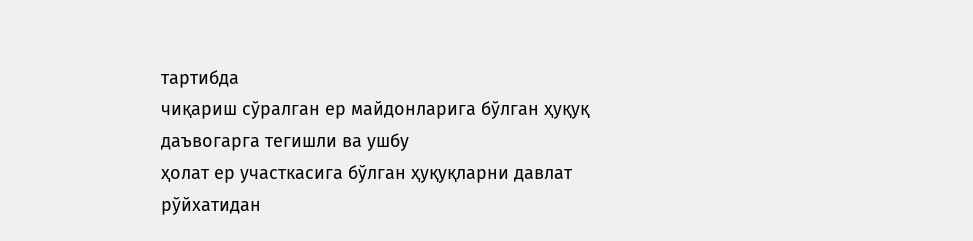тартибда
чиқариш сўралган ер майдонларига бўлган ҳуқуқ даъвогарга тегишли ва ушбу
ҳолат ер участкасига бўлган ҳуқуқларни давлат рўйхатидан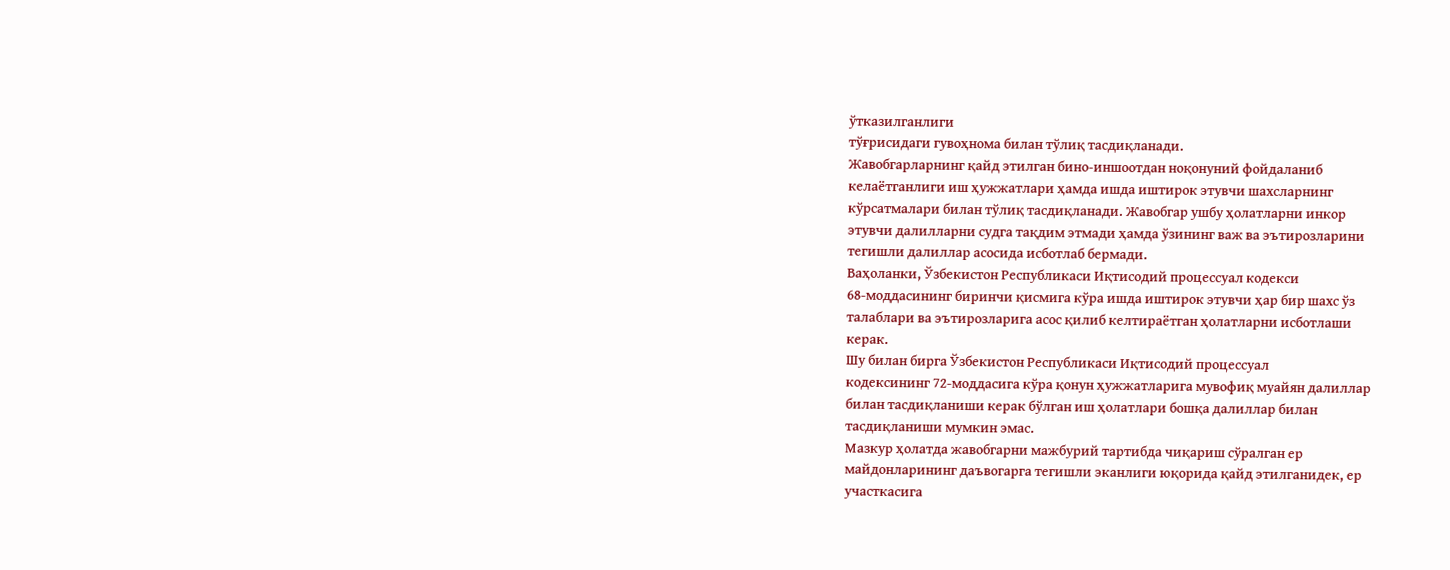ўтказилганлиги
тўғрисидаги гувоҳнома билан тўлиқ тасдиқланади.
Жавобгарларнинг қайд этилган бино-иншоотдан ноқонуний фойдаланиб
келаётганлиги иш ҳужжатлари ҳамда ишда иштирок этувчи шахсларнинг
кўрсатмалари билан тўлиқ тасдиқланади. Жавобгар ушбу ҳолатларни инкор
этувчи далилларни судга тақдим этмади ҳамда ўзининг важ ва эътирозларини
тегишли далиллар асосида исботлаб бермади.
Ваҳоланки, Ўзбекистон Республикаси Иқтисодий процессуал кодекси
68-моддасининг биринчи қисмига кўра ишда иштирок этувчи ҳар бир шахс ўз
талаблари ва эътирозларига асос қилиб келтираётган ҳолатларни исботлаши
керак.
Шу билан бирга Ўзбекистон Республикаси Иқтисодий процессуал
кодексининг 72-моддасига кўра қонун ҳужжатларига мувофиқ муайян далиллар
билан тасдиқланиши керак бўлган иш ҳолатлари бошқа далиллар билан
тасдиқланиши мумкин эмас.
Мазкур ҳолатда жавобгарни мажбурий тартибда чиқариш сўралган ер
майдонларининг даъвогарга тегишли эканлиги юқорида қайд этилганидек, ер
участкасига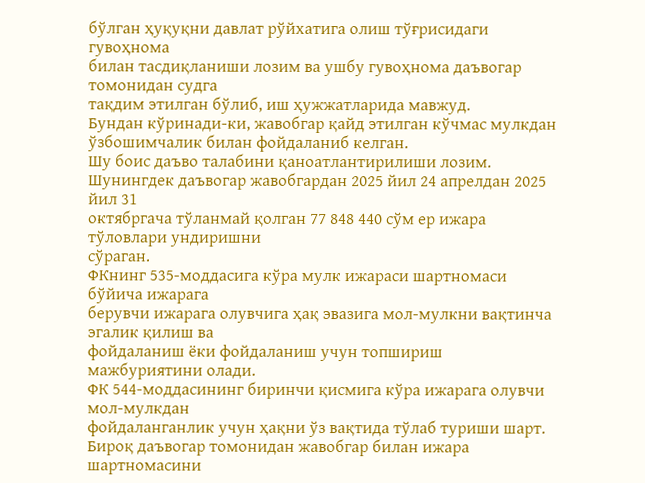бўлган ҳуқуқни давлат рўйхатига олиш тўғрисидаги гувоҳнома
билан тасдиқланиши лозим ва ушбу гувоҳнома даъвогар томонидан судга
тақдим этилган бўлиб, иш ҳужжатларида мавжуд.
Бундан кўринади-ки, жавобгар қайд этилган кўчмас мулкдан
ўзбошимчалик билан фойдаланиб келган.
Шу боис даъво талабини қаноатлантирилиши лозим.
Шунингдек даъвогар жавобгардан 2025 йил 24 апрелдан 2025 йил 31
октябргача тўланмай қолган 77 848 440 сўм ер ижара тўловлари ундиришни
сўраган.
ФКнинг 535-моддасига кўра мулк ижараси шартномаси бўйича ижарага
берувчи ижарага олувчига ҳақ эвазига мол-мулкни вақтинча эгалик қилиш ва
фойдаланиш ёки фойдаланиш учун топшириш мажбуриятини олади.
ФК 544-моддасининг биринчи қисмига кўра ижарага олувчи мол-мулкдан
фойдаланганлик учун ҳақни ўз вақтида тўлаб туриши шарт.
Бироқ даъвогар томонидан жавобгар билан ижара шартномасини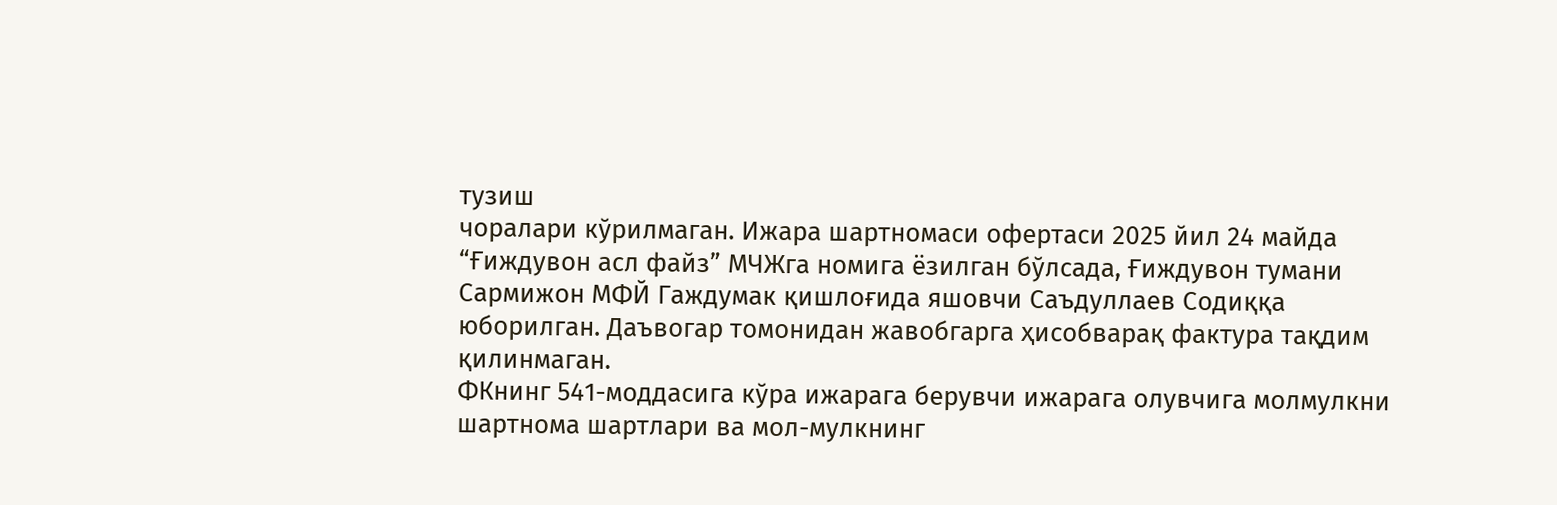тузиш
чоралари кўрилмаган. Ижара шартномаси офертаси 2025 йил 24 майда
“Ғиждувон асл файз” МЧЖга номига ёзилган бўлсада, Ғиждувон тумани
Сармижон МФЙ Гаждумак қишлоғида яшовчи Саъдуллаев Содиққа
юборилган. Даъвогар томонидан жавобгарга ҳисобварақ фактура тақдим
қилинмаган.
ФКнинг 541-моддасига кўра ижарага берувчи ижарага олувчига молмулкни шартнома шартлари ва мол-мулкнинг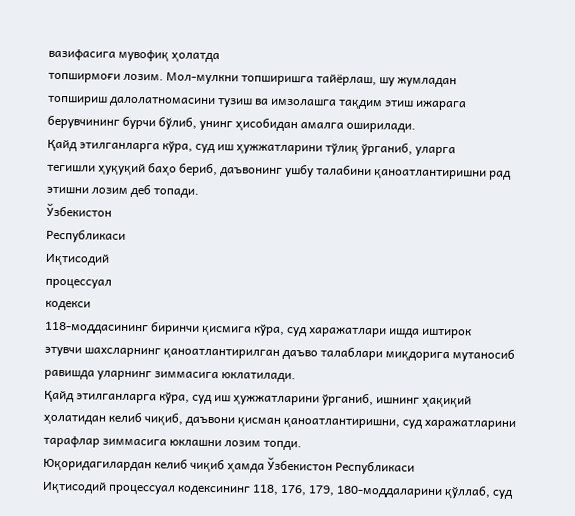вазифасига мувофиқ ҳолатда
топширмоғи лозим. Мол-мулкни топширишга тайёрлаш, шу жумладан
топшириш далолатномасини тузиш ва имзолашга тақдим этиш ижарага
берувчининг бурчи бўлиб, унинг ҳисобидан амалга оширилади.
Қайд этилганларга кўра, суд иш ҳужжатларини тўлиқ ўрганиб, уларга
тегишли ҳуқуқий баҳо бериб, даъвонинг ушбу талабини қаноатлантиришни рад
этишни лозим деб топади.
Ўзбекистон
Республикаси
Иқтисодий
процессуал
кодекси
118-моддасининг биринчи қисмига кўра, суд харажатлари ишда иштирок
этувчи шахсларнинг қаноатлантирилган даъво талаблари миқдорига мутаносиб
равишда уларнинг зиммасига юклатилади.
Қайд этилганларга кўра, суд иш ҳужжатларини ўрганиб, ишнинг ҳақиқий
ҳолатидан келиб чиқиб, даъвони қисман қаноатлантиришни, суд харажатларини
тарафлар зиммасига юклашни лозим топди.
Юқоридагилардан келиб чиқиб ҳамда Ўзбекистон Республикаси
Иқтисодий процессуал кодексининг 118, 176, 179, 180-моддаларини қўллаб, суд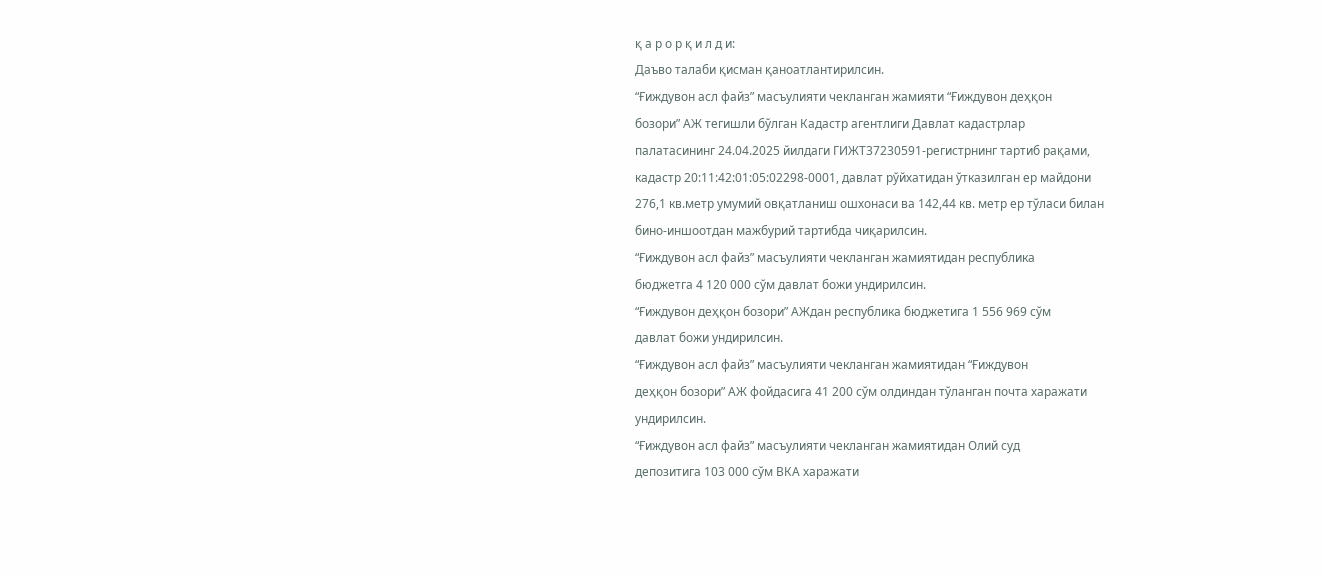қ а р о р қ и л д и:
Даъво талаби қисман қаноатлантирилсин.
“Ғиждувон асл файз” масъулияти чекланган жамияти “Ғиждувон деҳқон
бозори” АЖ тегишли бўлган Кадастр агентлиги Давлат кадастрлар
палатасининг 24.04.2025 йилдаги ГИЖТ37230591-регистрнинг тартиб рақами,
кадастр 20:11:42:01:05:02298-0001, давлат рўйхатидан ўтказилган ер майдони
276,1 кв.метр умумий овқатланиш ошхонаси ва 142,44 кв. метр ер тўласи билан
бино-иншоотдан мажбурий тартибда чиқарилсин.
“Ғиждувон асл файз” масъулияти чекланган жамиятидан республика
бюджетга 4 120 000 сўм давлат божи ундирилсин.
“Ғиждувон деҳқон бозори” АЖдан республика бюджетига 1 556 969 сўм
давлат божи ундирилсин.
“Ғиждувон асл файз” масъулияти чекланган жамиятидан “Ғиждувон
деҳқон бозори” АЖ фойдасига 41 200 сўм олдиндан тўланган почта харажати
ундирилсин.
“Ғиждувон асл файз” масъулияти чекланган жамиятидан Олий суд
депозитига 103 000 сўм ВКА харажати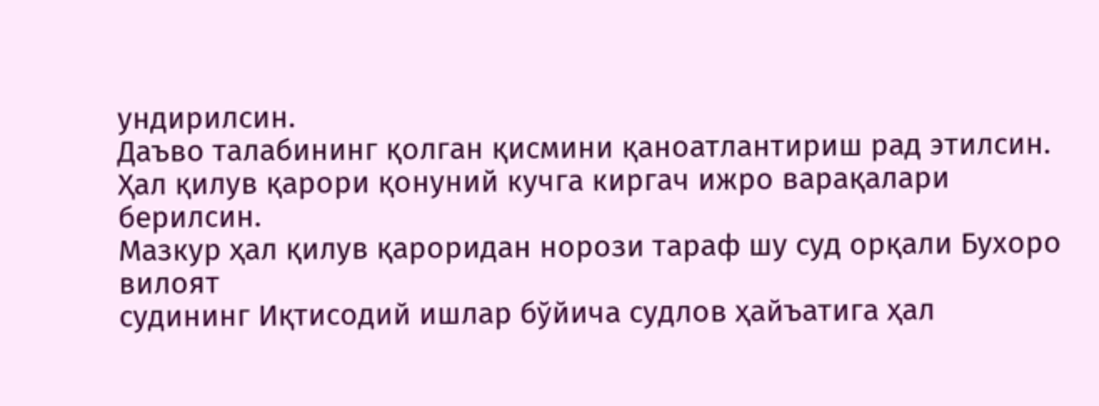ундирилсин.
Даъво талабининг қолган қисмини қаноатлантириш рад этилсин.
Ҳал қилув қарори қонуний кучга киргач ижро варақалари берилсин.
Мазкур ҳал қилув қароридан норози тараф шу суд орқали Бухоро вилоят
судининг Иқтисодий ишлар бўйича судлов ҳайъатига ҳал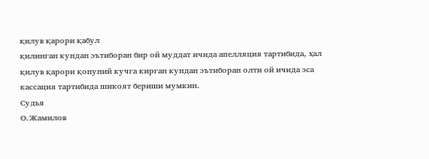қилув қарори қабул
қилинган кундан эътиборан бир ой муддат ичида апелляция тартибида, ҳал
қилув қарори қонуний кучга кирган кундан эътиборан олти ой ичида эса
кассация тартибида шикоят бериши мумкин.
Судья
О.Жамилов